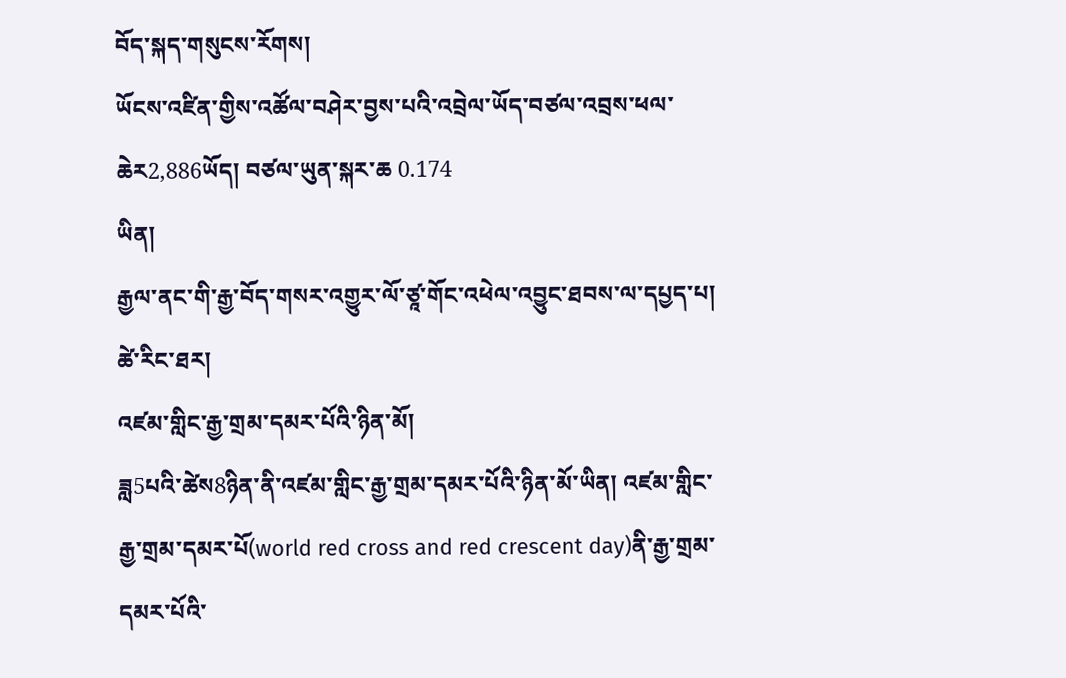བོད་སྐད་གསུངས་རོགས།
ཡོངས་འཛིན་གྱིས་འཚོལ་བཤེར་བྱས་པའི་འབྲེལ་ཡོད་བཙལ་འབྲས་ཕལ་ཆེར2,886ཡོད། བཙལ་ཡུན་སྐར་ཆ 0.174
ཡིན།
རྒྱལ་ནང་གི་རྒྱ་བོད་གསར་འགྱུར་ལོ་ཙཱ་གོང་འཕེལ་འབྱུང་ཐབས་ལ་དཔྱད་པ།
ཚེ་རིང་ཐར།
འཛམ་གླིང་རྒྱ་གྲམ་དམར་པོའི་ཉིན་མོ།
ཟླ5པའི་ཚེས8ཉིན་ནི་འཛམ་གླིང་རྒྱ་གྲམ་དམར་པོའི་ཉིན་མོ་ཡིན། འཛམ་གླིང་རྒྱ་གྲམ་དམར་པོ(world red cross and red crescent day)ནི་རྒྱ་གྲམ་དམར་པོའི་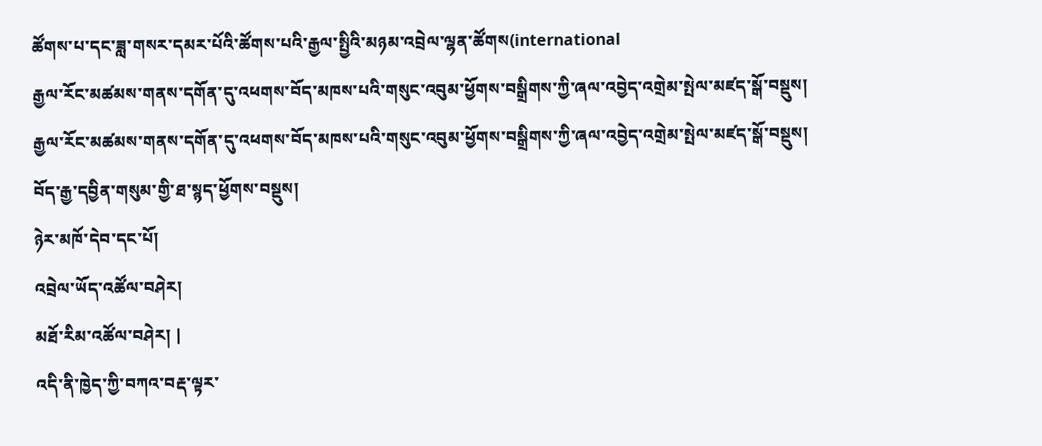ཚོགས་པ་དང་ཟླ་གསར་དམར་པོའི་ཚོགས་པའི་རྒྱལ་སྤྱིའི་མཉམ་འབྲེལ་ལྷན་ཚོགས(international
རྒྱལ་རོང་མཚམས་གནས་དགོན་དུ་འཕགས་བོད་མཁས་པའི་གསུང་འབུམ་ཕྱོགས་བསྒྲིགས་ཀྱི་ཞལ་འབྱེད་འགྲེམ་སྤེལ་མཛད་སྒོ་བསྡུས།
རྒྱལ་རོང་མཚམས་གནས་དགོན་དུ་འཕགས་བོད་མཁས་པའི་གསུང་འབུམ་ཕྱོགས་བསྒྲིགས་ཀྱི་ཞལ་འབྱེད་འགྲེམ་སྤེལ་མཛད་སྒོ་བསྡུས།
བོད་རྒྱ་དབྱིན་གསུམ་གྱི་ཐ་སྙད་ཕྱོགས་བསྡུས།
ཉེར་མཁོ་དེབ་དང་པོ།
འབྲེལ་ཡོད་འཚོལ་བཤེར།
མཐོ་རིམ་འཚོལ་བཤེར། |
འདི་ནི་ཁྱེད་ཀྱི་བཀའ་བརྡ་ལྟར་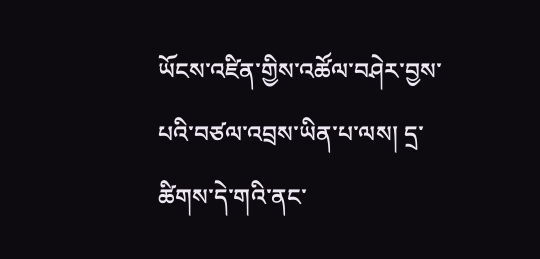ཡོངས་འཛིན་གྱིས་འཚོལ་བཤེར་བྱས་པའི་བཙལ་འབྲས་ཡིན་པ་ལས། དྲ་ཚིགས་དེ་གའི་ནང་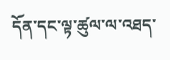དོན་དང་ལྟ་ཚུལ་ལ་འཐད་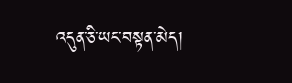འདུན་ཅི་ཡང་བསྟན་མེད།